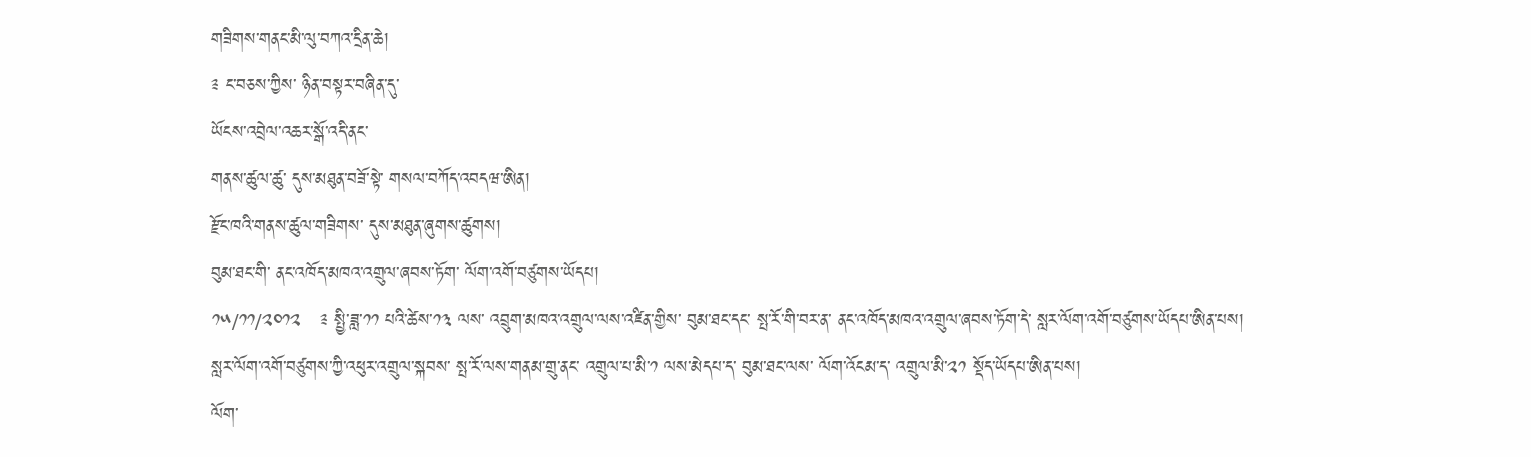གཟིགས་གནང་མི་ལུ་བཀའ་དྲིན་ཆེ།
༉ ང་བཅས་ཀྱིས་ ཉིན་བསྟར་བཞིན་དུ་
ཡོངས་འབྲེལ་འཆར་སྒོ་འདི་ནང་
གནས་ཚུལ་ཚུ་ དུས་མཐུན་བཟོ་སྟེ་ གསལ་བཀོད་འབདཝ་ཨིན།
རྫོང་ཁའི་གནས་ཚུལ་གཟིགས་ དུས་མཐུན་ཞུགས་ཚུགས།
བུམ་ཐང་གི་ ནང་འཁོད་མཁའ་འགྲུལ་ཞབས་ཏོག་ ལོག་འགོ་བཙུགས་ཡོདཔ།
༡༥/༡༡/༢༠༡༢   ༉ སྤྱི་ཟླ་༡༡ པའི་ཚེས་༡༣ ལས་ འབྲུག་མཁའ་འགྲུལ་ལས་འཛིན་གྱིས་ བུམ་ཐང་དང་ སྤ་རོ་གི་བར་ན་ ནང་འཁོད་མཁའ་འགྲུལ་ཞབས་ཏོག་དེ་ སླར་ལོག་འགོ་བཙུགས་ཡོདཔ་ཨིན་པས།
སླར་ལོག་འགོ་བཙུགས་ཀྱི་འཕུར་འགྲུལ་སྐབས་ སྤ་རོ་ལས་གནམ་གྲུ་ནང་ འགྲུལ་པ་མི་༡ ལས་མེདཔ་ད་ བུམ་ཐང་ལས་ ལོག་འོངམ་ད་ འགྲུལ་མི་༢༡ སྡོད་ཡོདཔ་ཨིན་པས།
ལོག་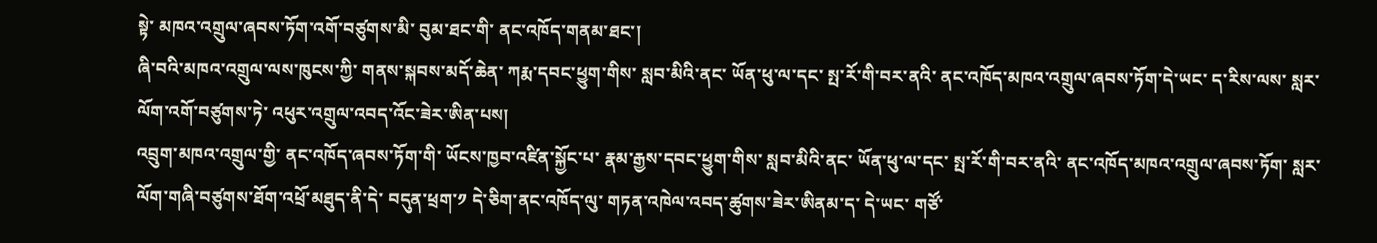སྟེ་ མཁའ་འགྲུལ་ཞབས་ཏོག་འགོ་བཙུགས་མི་ བུམ་ཐང་གི་ ནང་འཁོད་གནམ་ཐང་།
ཞི་བའི་མཁའ་འགྲུལ་ལས་ཁུངས་ཀྱི་ གནས་སྐབས་མདོ་ཆེན་ ཀརྨ་དབང་ཕྱུག་གིས་ སླབ་མིའི་ནང་ ཡོན་ཕུ་ལ་དང་ སྤ་རོ་གི་བར་ནའི་ ནང་འཁོད་མཁའ་འགྲུལ་ཞབས་ཏོག་དེ་ཡང་ ད་རིས་ལས་ སླར་ལོག་འགོ་བཙུགས་ཏེ་ འཕུར་འགྲུལ་འབད་འོང་ཟེར་ཨིན་པས།
འབྲུག་མཁའ་འགྲུལ་གྱི་ ནང་འཁོད་ཞབས་ཏོག་གི་ ཡོངས་ཁྱབ་འཛིན་སྐྱོང་པ་ རྣམ་རྒྱས་དབང་ཕྱུག་གིས་ སླབ་མིའི་ནང་ ཡོན་ཕུ་ལ་དང་ སྤ་རོ་གི་བར་ནའི་ ནང་འཁོད་མཁའ་འགྲུལ་ཞབས་ཏོག་ སླར་ལོག་གཞི་བཙུགས་ཐོག་འཕྲོ་མཐུད་ནི་དེ་ བདུན་ཕྲག་༡ དེ་ཅིག་ནང་འཁོད་ལུ་ གཏན་འཁེལ་འབད་ཚུགས་ཟེར་ཨིནམ་ད་ དེ་ཡང་ གཙོ་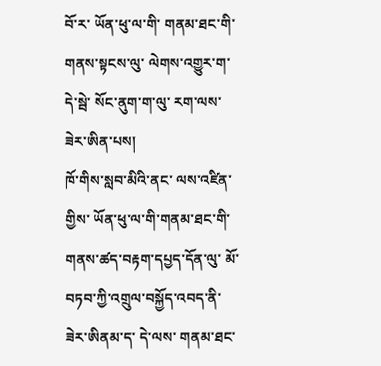བོ་ར་ ཡོན་ཕུ་ལ་གི་ གནམ་ཐང་གི་གནས་སྟངས་ལུ་ ལེགས་འགྱུར་ག་དེ་སྦེ་ སོང་ནུག་ག་ལུ་ རག་ལས་ཟེར་ཨིན་པས།
ཁོ་གིས་སླབ་མིའི་ནང་ ལས་འཛིན་གྱིས་ ཡོན་ཕུ་ལ་གི་གནམ་ཐང་གི་ གནས་ཚད་བརྟག་དཔྱད་དོན་ལུ་ མོ་བཏབ་ཀྱི་འགྲུལ་བསྐྱོད་འབད་ནི་ཟེར་ཨིནམ་ད་ དེ་ལས་ གནམ་ཐང་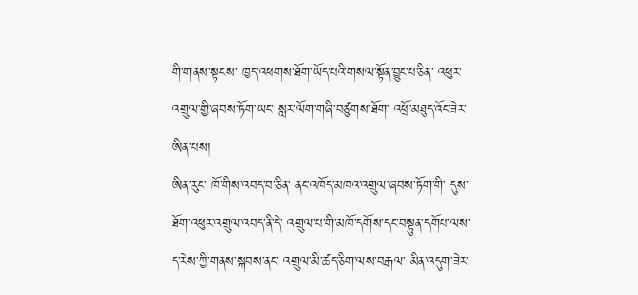གི་གནས་སྟངས་ ཁྱད་འཕགས་ཐོག་ཡོད་པའི་གསལ་སྟོན་བྱུང་པ་ཅིན་ འཕུར་འགྲུལ་གྱི་ཞབས་ཏོག་ཡང་ སླར་ལོག་གཞི་བཙུགས་ཐོག་ འཕྲོ་མཐུད་འོང་ཟེར་ཨིན་པས།
ཨིན་རུང་ ཁོ་གིས་འབད་བ་ཅིན་ ནང་འཁོད་མཁའ་འགྲུལ་ཞབས་ཏོག་གི་ དུས་ཐོག་འཕུར་འགྲུལ་འབད་ནི་དེ་ འགྲུལ་པ་གི་མཁོ་དགོས་དང་བསྟུན་དགོཔ་ལས་ ད་རེས་ཀྱི་གནས་སྐབས་ནང་ འགྲུལ་མི་ཚད་ཅིག་ལས་བརྒལ་ མིན་འདུག་ཟེར་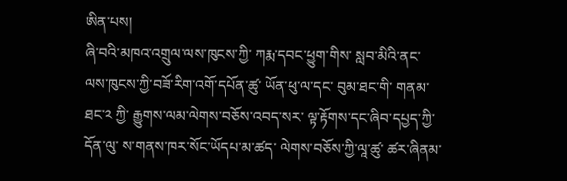ཨིན་པས།
ཞི་བའི་མཁའ་འགྲུལ་ལས་ཁུངས་ཀྱི་ ཀརྨ་དབང་ཕྱུག་གིས་ སླབ་མིའི་ནང་ ལས་ཁུངས་ཀྱི་བཟོ་རིག་འགོ་དཔོན་ཚུ་ ཡོན་ཕུ་ལ་དང་ བུམ་ཐང་གི་ གནམ་ཐང་༢ ཀྱི་ རྒྱུགས་ལམ་ལེགས་བཅོས་འབད་སར་ ལྟ་རྟོགས་དང་ཞིབ་དཔྱད་ཀྱི་དོན་ལུ་ ས་གནས་ཁར་སོང་ཡོདཔ་མ་ཚད་ ལེགས་བཅོས་ཀྱི་ལཱ་ཚུ་ ཚར་ཞིནམ་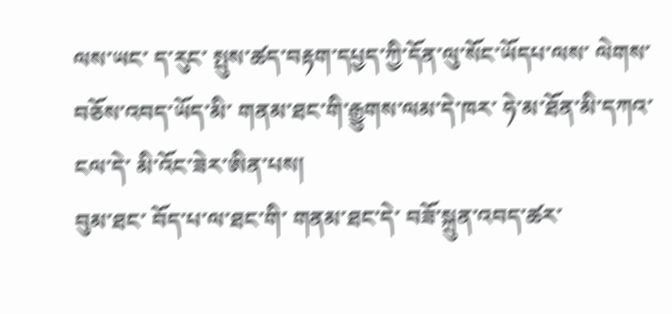ལས་ཡང་ ད་རུང་ སྤུས་ཚད་བརྟག་དཔྱད་ཀྱི་དོན་ལུ་སོང་ཡོདཔ་ལས་ ལེགས་བཅོས་འབད་ཡོད་མི་ གནམ་ཐང་གི་རྒྱུགས་ལམ་དེ་ཁར་ ཧེ་མ་ཐོན་མི་དཀའ་ངལ་དེ་ མི་འོང་ཟེར་ཨིན་པས།
བུམ་ཐང་ བོད་པ་ལ་ཐང་གི་ གནམ་ཐང་དེ་ བཟོ་སྐྲུན་འབད་ཚར་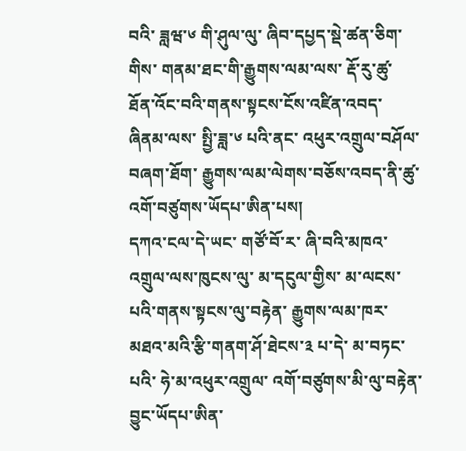བའི་ ཟླཝ་༦ གི་ཤུལ་ལུ་ ཞིབ་དཔྱད་སྡེ་ཚན་ཅིག་གིས་ གནམ་ཐང་གི་རྒྱུགས་ལམ་ལས་ རྡོ་རུ་ཚུ་ ཐོན་འོང་བའི་གནས་སྟངས་ངོས་འཛིན་འབད་ཞིནམ་ལས་ སྤྱི་ཟླ་༦ པའི་ནང་ འཕུར་འགྲུལ་བཤོལ་བཞག་ཐོག་ རྒྱུགས་ལམ་ལེགས་བཅོས་འབད་ནི་ཚུ་ འགོ་བཙུགས་ཡོདཔ་ཨིན་པས།
དཀའ་ངལ་དེ་ཡང་ གཙོ་བོ་ར་ ཞི་བའི་མཁའ་འགྲུལ་ལས་ཁུངས་ལུ་ མ་དངུལ་གྱིས་ མ་ལངས་པའི་གནས་སྟངས་ལུ་བརྟེན་ རྒྱུགས་ལམ་ཁར་ མཐའ་མའི་རྩི་གནག་ཤོ་ཐེངས་༣ པ་དེ་ མ་བཏང་པའི་ ཧེ་མ་འཕུར་འགྲུལ་ འགོ་བཙུགས་མི་ལུ་བརྟེན་ བྱུང་ཡོདཔ་ཨིན་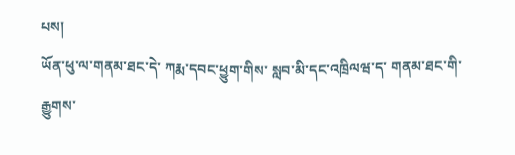པས།
ཡོན་ཕུ་ལ་གནམ་ཐང་དེ་ ཀརྨ་དབང་ཕྱུག་གིས་ སླབ་མི་དང་འཁྲིལཝ་ད་ གནམ་ཐང་གི་རྒྱུགས་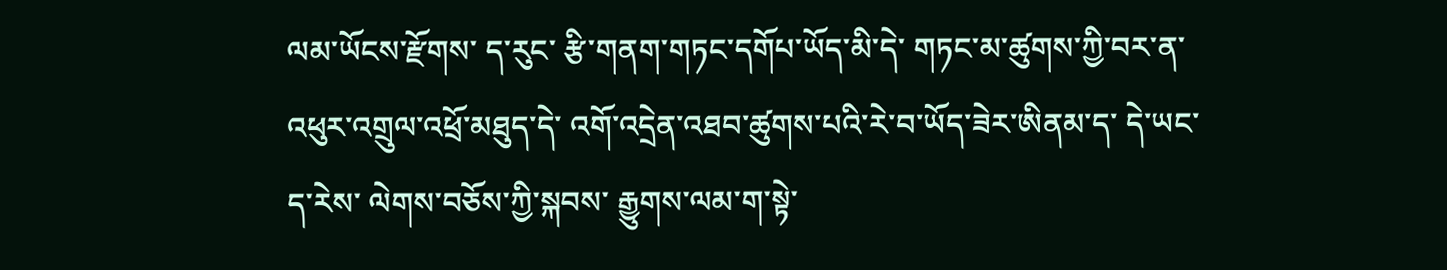ལམ་ཡོངས་རྫོགས་ ད་རུང་ རྩི་གནག་གཏང་དགོཔ་ཡོད་མི་དེ་ གཏང་མ་ཚུགས་ཀྱི་བར་ན་ འཕུར་འགྲུལ་འཕྲོ་མཐུད་དེ་ འགོ་འདྲེན་འཐབ་ཚུགས་པའི་རེ་བ་ཡོད་ཟེར་ཨིནམ་ད་ དེ་ཡང་ ད་རེས་ ལེགས་བཅོས་ཀྱི་སྐབས་ རྒྱུགས་ལམ་ག་སྟེ་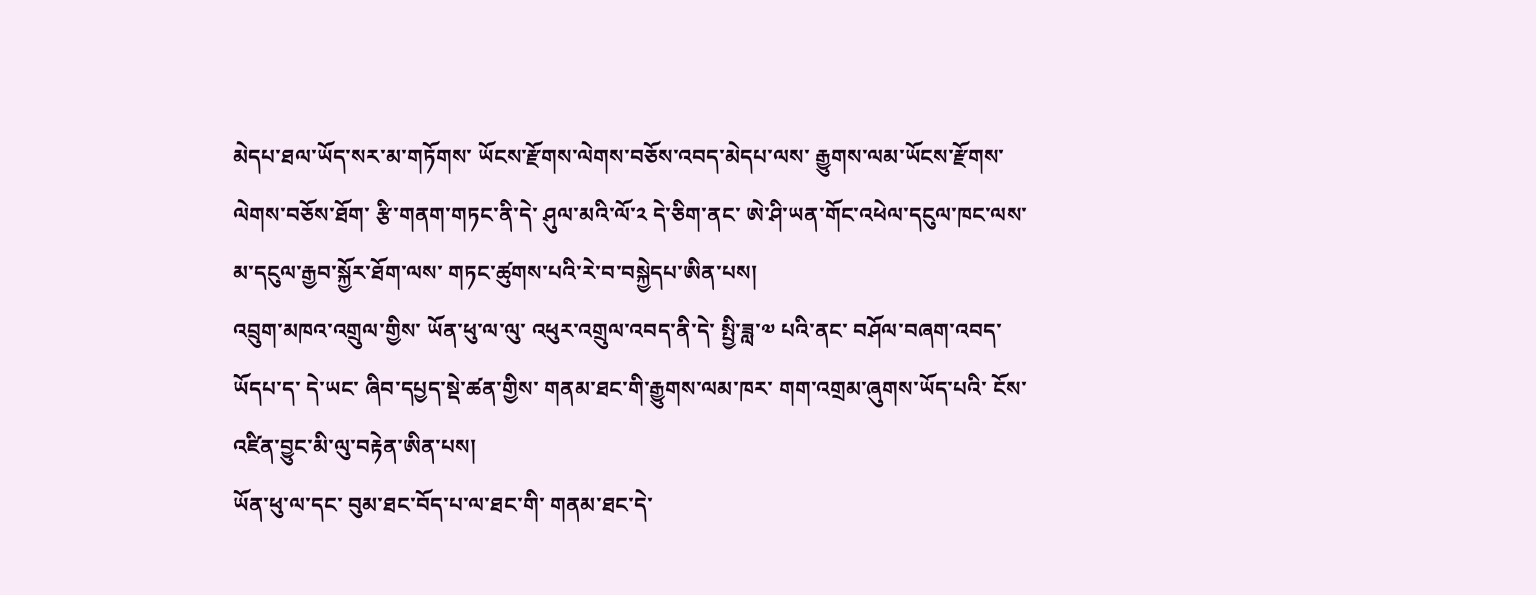མེདཔ་ཐལ་ཡོད་སར་མ་གཏོགས་ ཡོངས་རྫོགས་ལེགས་བཅོས་འབད་མེདཔ་ལས་ རྒྱུགས་ལམ་ཡོངས་རྫོགས་ལེགས་བཅོས་ཐོག་ རྩི་གནག་གཏང་ནི་དེ་ ཤུལ་མའི་ལོ་༢ དེ་ཅིག་ནང་ ཨེ་ཤི་ཡན་གོང་འཕེལ་དངུལ་ཁང་ལས་ མ་དངུལ་རྒྱབ་སྐྱོར་ཐོག་ལས་ གཏང་ཚུགས་པའི་རེ་བ་བསྐྱེདཔ་ཨིན་པས།
འབྲུག་མཁའ་འགྲུལ་གྱིས་ ཡོན་ཕུ་ལ་ལུ་ འཕུར་འགྲུལ་འབད་ནི་དེ་ སྤྱི་ཟླ་༧ པའི་ནང་ བཤོལ་བཞག་འབད་ཡོདཔ་ད་ དེ་ཡང་ ཞིབ་དཔྱད་སྡེ་ཚན་གྱིས་ གནམ་ཐང་གི་རྒྱུགས་ལམ་ཁར་ གག་འགྲམ་ཞུགས་ཡོད་པའི་ ངོས་འཛིན་བྱུང་མི་ལུ་བརྟེན་ཨིན་པས།
ཡོན་ཕུ་ལ་དང་ བུམ་ཐང་བོད་པ་ལ་ཐང་གི་ གནམ་ཐང་དེ་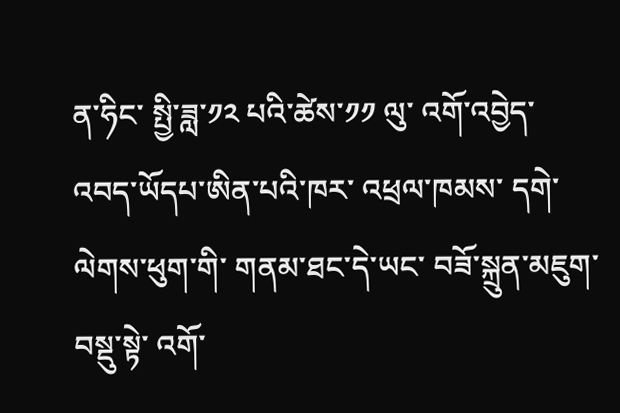ན་ཧིང་ སྤྱི་ཟླ་༡༢ པའི་ཚེས་༡༡ ལུ་ འགོ་འབྱེད་འབད་ཡོདཔ་ཨིན་པའི་ཁར་ འཕྲལ་ཁམས་ དགེ་ལེགས་ཕུག་གི་ གནམ་ཐང་དེ་ཡང་ བཟོ་སྐྲུན་མཇུག་བསྡུ་སྟེ་ འགོ་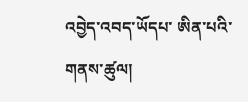འབྱེད་འབད་ཡོདཔ་ ཨིན་པའི་གནས་ཚུལ།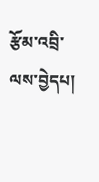རྩོམ་འབྲི་ལས་བྱེདཔ།